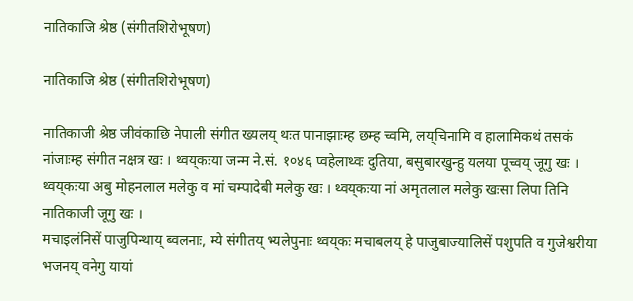नातिकाजि श्रेष्ठ (संगीतशिरोभूषण)

नातिकाजि श्रेष्ठ (संगीतशिरोभूषण)

नातिकाजी श्रेष्ठ जीवंकाछि नेपाली संगीत ख्यलय्‌ थःत पानाझाःम्ह छम्ह च्वमि, लय्‌चिनामि व हालामिकथं तसकं नांजाःम्ह संगीत नक्षत्र खः । थ्वय्‌कःया जन्म ने.सं. १०४६ प्वहेलाथ्वः दुतिया, बसुबारखुन्हु यलया पूच्वय्‌ जूगु खः । थ्वय्‌कःया अबु मोहनलाल मलेकु व मां चम्पादेबी मलेकु खः । थ्वय्‌कःया नां अमृतलाल मलेकु खःसा लिपा तिनि नातिकाजी जूगु खः ।
मचाइलंनिसें पाजुपिन्थाय्‌ ब्वलनाः, म्ये संगीतय्‌ भ्यलेपुनाः थ्वय्‌कः मचाबलय्‌ हे पाजुबाज्यालिसें पशुपति व गुजेश्वरीया भजनय्‌ वनेगु यायां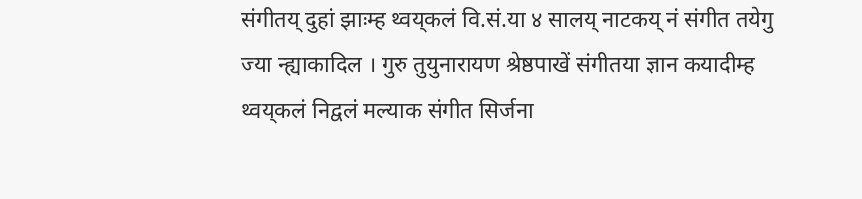संगीतय्‌ दुहां झाःम्ह थ्वय्‌कलं वि.सं.या ४ सालय्‌ नाटकय्‌ नं संगीत तयेगु ज्या न्ह्याकादिल । गुरु तुयुनारायण श्रेष्ठपाखें संगीतया ज्ञान कयादीम्ह थ्वय्‌कलं निद्वलं मल्याक संगीत सिर्जना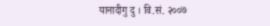यानादीगु दु । वि.सं. २००७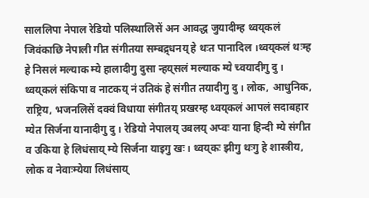साललिपा नेपाल रेडियो पलिस्थालिसें अन आवद्ध जुयादीम्ह थ्वय्‌कलं जिवंकाछि नेपाली गीत संगीतया सम्बद्र्धनय्‌ हे थःत पानादिल ।थ्वय्‌कलं थःम्ह हे निसलं मल्याक म्ये हालादीगु दुसा न्हय्‌सलं मल्याक म्ये च्वयादीगु दु । थ्वय्‌कलं संकिपा व नाटकय्‌ नं उतिकं हे संगीत तयादीगु दु । लोक, आधुनिक, राष्ट्रिय, भजनलिसें दक्वं विधाया संगीतय्‌ प्रखरम्ह थ्वय्‌कलं आपलं सदाबहार म्येत सिर्जना यानादीगु दु । रेडियो नेपालय्‌ उबलय्‌ अप्वः याना हिन्दी म्ये संगीत व उकिया हे लिधंसाय्‌ म्ये सिर्जना याइगु खः । थ्वय्‌कः झीगु थःगु हे शास्त्रीय, लोक व नेवाःम्येया लिधंसाय्‌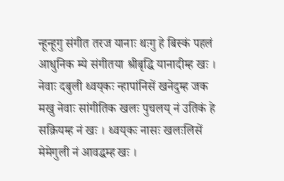न्हून्हूगु संगीत तरज यानाः थःगु हे बिस्कं पहलं आधुनिक म्ये संगीतया श्रीबृद्धि यानादीम्ह खः ।
नेवाः दबुली थ्वय्‌कः न्हापांनिसें खनेदुम्ह जक मखु नेवाः सांगीतिक खलः पुचलय्‌ नं उतिकं हे सक्रियम्ह नं खः । थ्वय्‌कः नासः खलःलिसें मेमेगुली नं आवद्धम्ह खः ।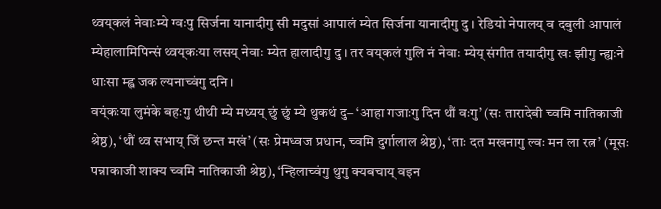थ्वय्‌कलं नेवाःम्ये ग्वःपु सिर्जना यानादीगु सी मदुसां आपालं म्येत सिर्जना यानादीगु दु । रेडियो नेपालय्‌ व दबुली आपालं म्येहालामिपिन्सं थ्वय्‌कःया लसय्‌ नेवाः म्येत हालादीगु दु । तर वय्‌कलं गुलि नं नेवाः म्येय्‌ संगीत तयादीगु खः झीगु न्ह्यःने धाःसा म्ह्व जक ल्यनाच्वंगु दनि ।
वय्‌ंकःया लुमंके बहःगु थीथी म्ये मध्यय्‌ छुं छुं म्ये थुकथं दु– ‘आहा गजाःगु दिन थौं वःगु’ (सः तारादेबी च्वमि नातिकाजी श्रेष्ठ), ‘थौं थ्व सभाय्‌ जिं छन्त मखं’ (सः प्रेमध्वज प्रधान, च्वमि दुर्गालाल श्रेष्ठ), ‘ताः दत मखनागु ल्वः मन ला रत्न’ (मूसः पन्नाकाजी शाक्य च्वमि नातिकाजी श्रेष्ठ), ‘न्हिलाच्वंगु थुगु क्यबचाय्‌ वइन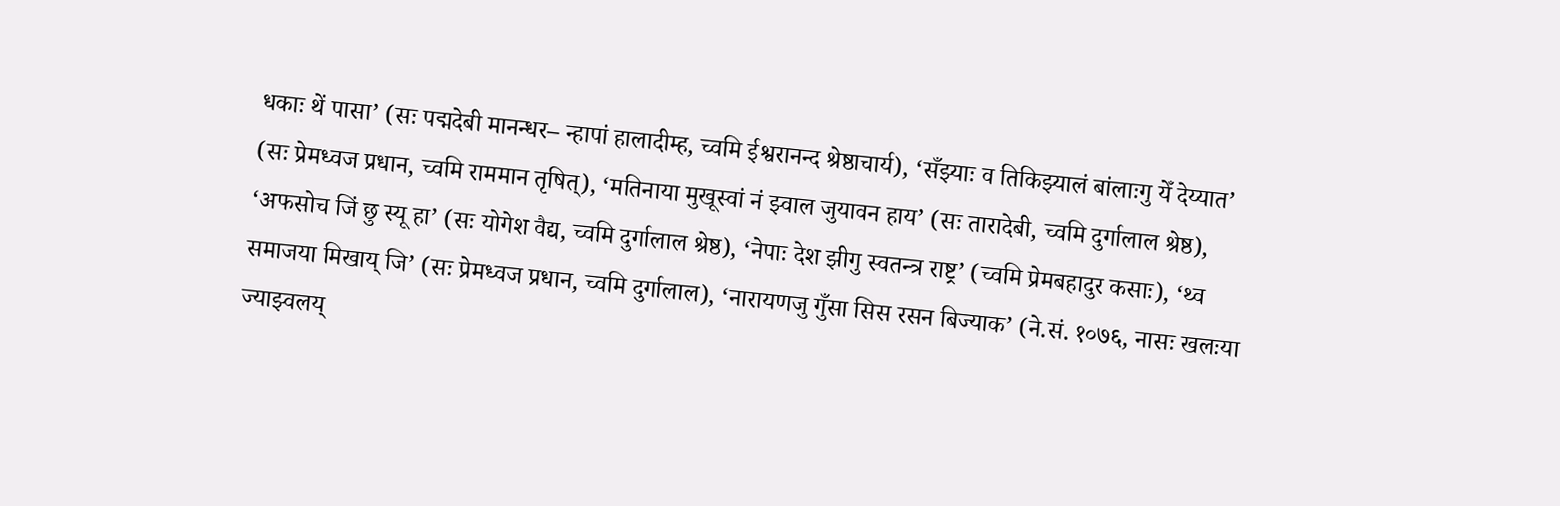धकाः थें पासा’ (सः पद्मदेबी मानन्धर– न्हापां हालादीम्ह, च्वमि ईश्वरानन्द श्रेष्ठाचार्य), ‘सँझ्याः व तिकिझ्यालं बांलाःगु येँ देय्यात’ (सः प्रेमध्वज प्रधान, च्वमि राममान तृषित्‌), ‘मतिनाया मुखूस्वां नं झ्वाल जुयावन हाय’ (सः तारादेबी, च्वमि दुर्गालाल श्रेष्ठ), ‘अफसोच जिं छु स्यू हा’ (सः योगेश वैद्य, च्वमि दुर्गालाल श्रेष्ठ), ‘नेपाः देश झीगु स्वतन्त्र राष्ट्र’ (च्वमि प्रेमबहादुर कसाः), ‘थ्व समाजया मिखाय्‌ जि’ (सः प्रेमध्वज प्रधान, च्वमि दुर्गालाल), ‘नारायणजु गुँसा सिस रसन बिज्याक’ (ने.सं. १०७६, नासः खलःया ज्याझ्वलय्‌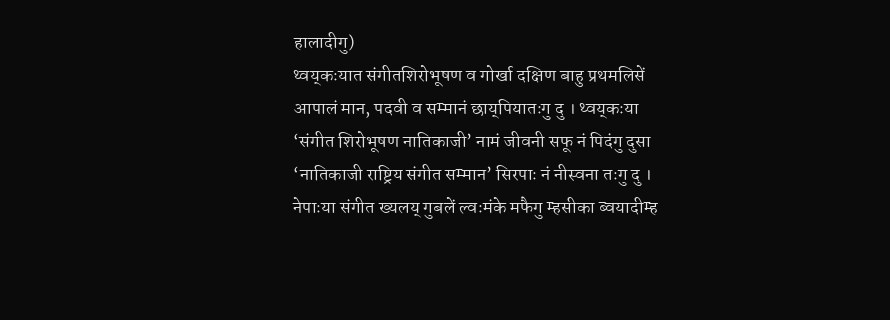हालादीगु)
थ्वय्‌कःयात संगीतशिरोभूषण व गोर्खा दक्षिण बाहु प्रथमलिसें आपालं मान, पदवी व सम्मानं छाय्‌पियातःगु दु । थ्वय्‌कःया ‘संगीत शिरोभूषण नातिकाजी’ नामं जीवनी सफू नं पिदंगु दुसा ‘नातिकाजी राष्ट्रिय संगीत सम्मान’ सिरपाः नं नीस्वना तःगु दु । नेपाःया संगीत ख्यलय्‌ गुबलें ल्वःमंके मफैगु म्हसीका ब्वयादीम्ह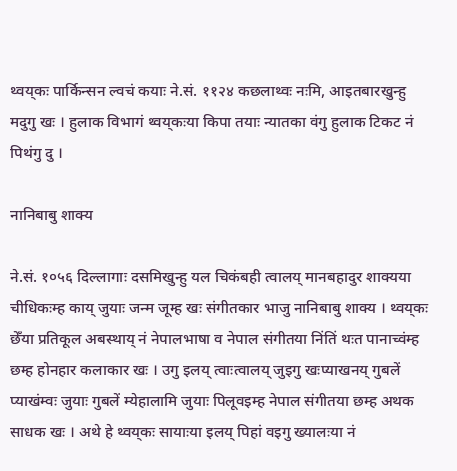थ्वय्‌कः पार्किन्सन ल्वचं कयाः ने.सं. ११२४ कछलाथ्वः नःमि, आइतबारखुन्हु मदुगु खः । हुलाक विभागं थ्वय्‌कःया किपा तयाः न्यातका वंगु हुलाक टिकट नं पिथंगु दु ।

नानिबाबु शाक्य

ने.सं. १०५६ दिल्लागाः दसमिखुन्हु यल चिकंबही त्वालय्‌ मानबहादुर शाक्यया चीधिकःम्ह काय्‌ जुयाः जन्म जूम्ह खः संगीतकार भाजु नानिबाबु शाक्य । थ्वय्‌कः छेँया प्रतिकूल अबस्थाय्‌ नं नेपालभाषा व नेपाल संगीतया निंतिं थःत पानाच्वंम्ह छम्ह होनहार कलाकार खः । उगु इलय्‌ त्वाःत्वालय्‌ जुइगु खःप्याखनय्‌ गुबलें प्याखंम्वः जुयाः गुबलें म्येहालामि जुयाः पिलूवइम्ह नेपाल संगीतया छम्ह अथक साधक खः । अथे हे थ्वय्‌कः सायाःया इलय्‌ पिहां वइगु ख्यालःया नं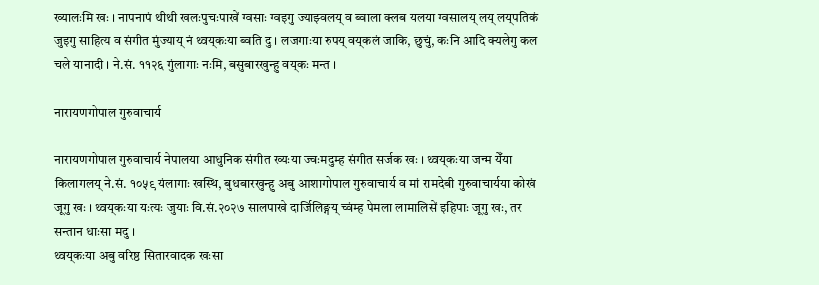ख्यालःमि खः । नापनापं थीथी खलःपुचःपाखें ग्वसाः ग्वइगु ज्याझ्वलय्‌ व ब्वाला क्लब यलया ग्वसालय्‌ लय्‌ लय्‌पतिकं जुइगु साहित्य व संगीत मुंज्याय्‌ नं थ्वय्‌कःया ब्वति दु । लजगाःया रुपय्‌ वय्‌कलं जाकि, छुचुं, कःनि आदि क्यलेगु कल चले यानादी । ने.सं. ११२६ गुंलागाः नःमि, बसुबारखुन्हु वय्‌कः मन्त ।

नारायणगोपाल गुरुवाचार्य

नारायणगोपाल गुरुवाचार्य नेपालया आधुनिक संगीत ख्यःया ज्वःमदुम्ह संगीत सर्जक खः । थ्वय्‌कःया जन्म येँया किलागलय्‌ ने.सं. १०५९ यंलागाः खस्थि, बुधबारखुन्हु अबु आशागोपाल गुरुवाचार्य व मां रामदेबी गुरुवाचार्यया कोखं जूगु खः । थ्वय्‌कःया यःत्यः जुयाः वि.सं.२०२७ सालपाखे दार्जिलिङ्गय्‌ च्वंम्ह पेमला लामालिसें इहिपाः जूगु खः, तर सन्तान धाःसा मदु ।
थ्वय्‌कःया अबु वरिष्ठ सितारवादक खःसा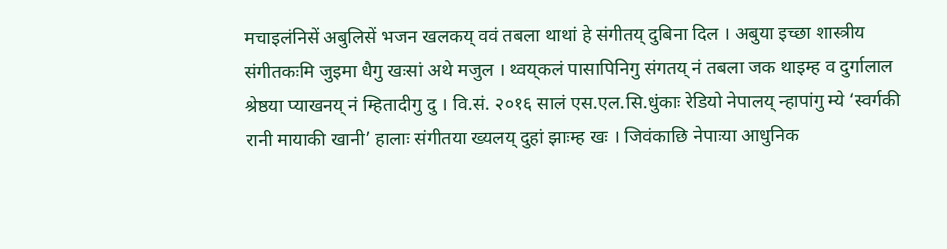मचाइलंनिसें अबुलिसें भजन खलकय्‌ ववं तबला थाथां हे संगीतय्‌ दुबिना दिल । अबुया इच्छा शास्त्रीय संगीतकःमि जुइमा धैगु खःसां अथे मजुल । थ्वय्‌कलं पासापिनिगु संगतय्‌ नं तबला जक थाइम्ह व दुर्गालाल श्रेष्ठया प्याखनय्‌ नं म्हितादीगु दु । वि.सं. २०१६ सालं एस.एल.सि.धुंकाः रेडियो नेपालय्‌ न्हापांगु म्ये ‘स्वर्गकी रानी मायाकी खानी’ हालाः संगीतया ख्यलय्‌ दुहां झाःम्ह खः । जिवंकाछि नेपाःया आधुनिक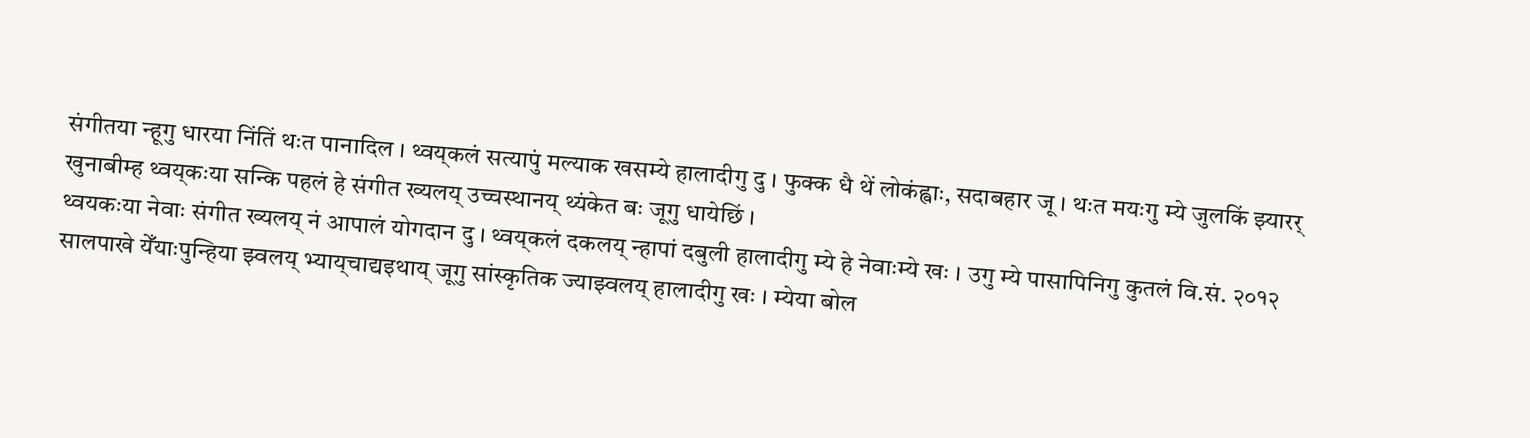संगीतया न्हूगु धारया निंतिं थःत पानादिल । थ्वय्‌कलं सत्यापुं मल्याक खसम्ये हालादीगु दु । फुक्क धै थें लोकंह्वाः, सदाबहार जू । थःत मयःगु म्ये जुलकिं झ्यारर् खुनाबीम्ह थ्वय्‌कःया सन्कि पहलं हे संगीत ख्यलय्‌ उच्चस्थानय्‌ थ्यंकेत बः जूगु धायेछिं ।
थ्वयकःया नेवाः संगीत ख्यलय्‌ नं आपालं योगदान दु । थ्वय्‌कलं दकलय्‌ न्हापां दबुली हालादीगु म्ये हे नेवाःम्ये खः । उगु म्ये पासापिनिगु कुतलं वि.सं. २०१२ सालपाखे येँयाःपुन्हिया झ्वलय्‌ भ्याय्‌चाद्यइथाय्‌ जूगु सांस्कृतिक ज्याझ्वलय्‌ हालादीगु खः । म्येया बोल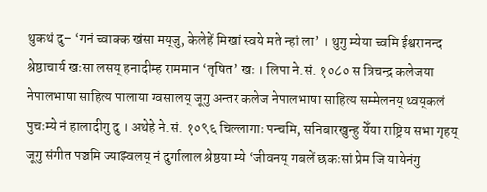थुकथं दु– ‘गनं च्वाक्क खंसा मय्‌जु, केलेहें मिखां स्वये मते न्हां ला’ । थुगु म्येया च्वमि ईश्वरानन्द श्रेष्ठाचार्य खःसा लसय्‌ हनादीम्ह राममान ‘तृषित’ खः । लिपा ने.सं. १०८० स त्रिचन्द्र कलेजया नेपालभाषा साहित्य पालाया ग्वसालय्‌ जूगु अन्तर कलेज नेपालभाषा साहित्य सम्मेलनय्‌ थ्वय्‌कलं पुचःम्ये नं हालादीगु दु । अथेहे ने.सं. १०९६ चिल्लागाः पन्चमि, सनिबारखुन्हु येँया राष्ट्रिय सभा गृहय्‌ जूगु संगीत पञ्चमि ज्याझ्वलय्‌ नं दुर्गालाल श्रेष्ठया म्ये ‘जीवनय्‌ गबलें छकःसां प्रेम जि यायेनंगु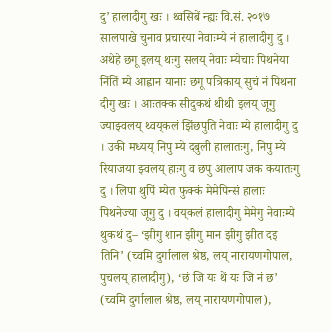दु’ हालादीगु खः । थ्वसिबें न्ह्यः वि.सं. २०१७ सालपाखे चुनाव प्रचारया नेवाःम्ये नं हालादीगु दु । अथेहे छगू इलय्‌ थःगु सलय्‌ नेवाः म्येचाः पिथनेया निंतिं म्ये आह्वान यानाः छगू पत्रिकाय्‌ सुचं नं पिथना दीगु खः । आःतक्क सीदुकथं थीथी इलय्‌ जूगु ज्याझ्वलय्‌ थ्वय्‌कलं झिंछपुति नेवाः म्ये हालादीगु दु । उकी मध्यय्‌ निपु म्ये दबुली हालातःगु, निपु म्ये रियाजया झ्वलय्‌ हाःगु व छपु आलाप जक कयातःगु दु । लिपा थुपिं म्येत फुक्कं मेमेपिन्सं हालाः पिथनेज्या जूगु दु । वय्‌कलं हालादीगु मेमेगु नेवाःम्ये थुकथं दु– ‘झीगु शान झीगु मान झीगु झीत दइ तिनि’ (च्वमि दुर्गालाल श्रेष्ठ, लय्‌ नारायणगोपाल, पुचलय्‌ हालादीगु), ‘छं जि यः थें यः जि नं छ’ (च्वमि दुर्गालाल श्रेष्ठ, लय्‌ नारायणगोपाल),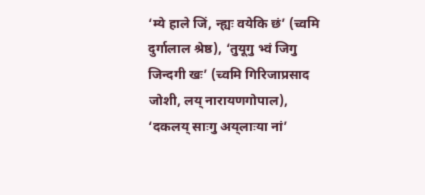‘म्ये हाले जिं, न्ह्यः वयेकि छं’ (च्वमि दुर्गालाल श्रेष्ठ), ‘तुयूगु भ्वं जिगु जिन्दगी खः’ (च्वमि गिरिजाप्रसाद जोशी, लय्‌ नारायणगोपाल), ‘दकलय्‌ साःगु अय्‌लाःया नां’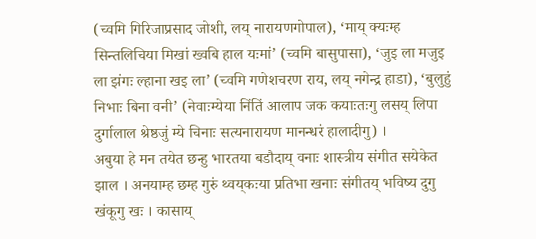(च्वमि गिरिजाप्रसाद जोशी, लय्‌ नारायणगोपाल), ‘माय्‌ क्यःम्ह सिन्तलिचिया मिखां ख्वबि हाल यःमां’ (च्वमि बासुपासा), ‘जुइ ला मजुइ ला झंगः ल्हाना खइ ला’ (च्वमि गणेशचरण राय, लय्‌ नगेन्द्र हाडा), ‘बुलुहुं निभाः बिना वनी’ (नेवाःम्येया निंतिं आलाप जक कयाःतःगु लसय्‌ लिपा दुर्गालाल श्रेष्ठजुं म्ये चिनाः सत्यनारायण मानन्धरं हालादीगु) ।
अबुया हे मन तयेत छन्हु भारतया बडौदाय्‌ वनाः शास्त्रीय संगीत सयेकेत झाल । अनयाम्ह छम्ह गुरुं थ्वय्‌कःया प्रतिभा खनाः संगीतय्‌ भविष्य दुगु खंकूगु खः । कासाय्‌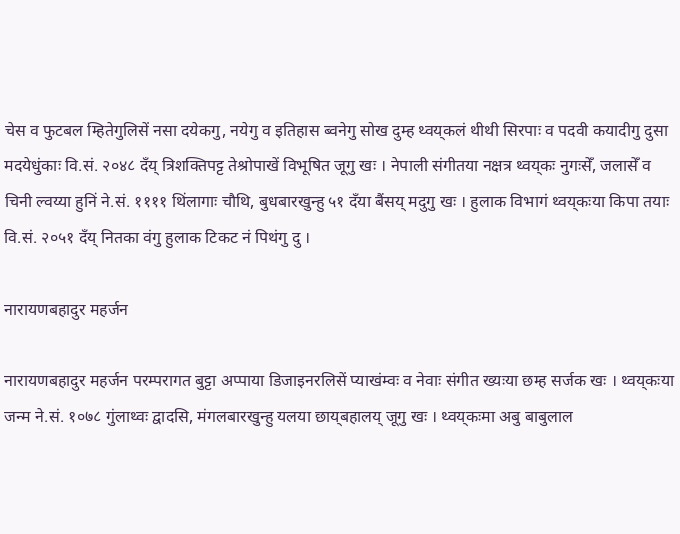चेस व फुटबल म्हितेगुलिसें नसा दयेकगु, नयेगु व इतिहास ब्वनेगु सोख दुम्ह थ्वय्‌कलं थीथी सिरपाः व पदवी कयादीगु दुसा मदयेधुंकाः वि.सं. २०४८ दँय्‌ त्रिशक्तिपट्ट तेश्रोपाखें विभूषित जूगु खः । नेपाली संगीतया नक्षत्र थ्वय्‌कः नुगःसेँ, जलासेँ व चिनी ल्वय्या हुनिं ने.सं. ११११ थिंलागाः चौथि, बुधबारखुन्हु ५१ दँया बैंसय्‌ मदुगु खः । हुलाक विभागं थ्वय्‌कःया किपा तयाः वि.सं. २०५१ दँय्‌ नितका वंगु हुलाक टिकट नं पिथंगु दु ।

नारायणबहादुर महर्जन

नारायणबहादुर महर्जन परम्परागत बुट्टा अप्पाया डिजाइनरलिसें प्याखंम्वः व नेवाः संगीत ख्यःया छम्ह सर्जक खः । थ्वय्‌कःया जन्म ने.सं. १०७८ गुंलाथ्वः द्वादसि, मंगलबारखुन्हु यलया छाय्‌बहालय्‌ जूगु खः । थ्वय्‌कःमा अबु बाबुलाल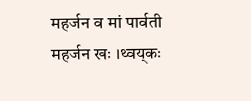महर्जन व मां पार्वती महर्जन खः ।थ्वय्‌कः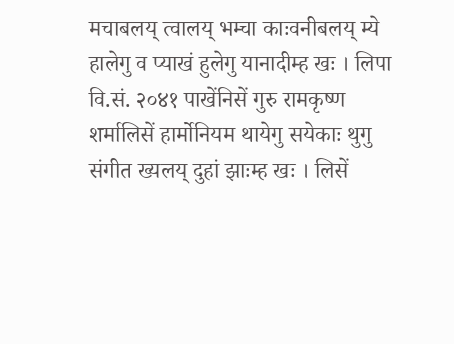मचाबलय्‌ त्वालय्‌ भम्चा काःवनीबलय्‌ म्ये हालेगु व प्याखं हुलेगु यानादीम्ह खः । लिपा
वि.सं. २०४१ पाखेंनिसें गुरु रामकृष्ण शर्मालिसें हार्मोनियम थायेगु सयेकाः थुगु संगीत ख्यलय्‌ दुहां झाःम्ह खः । लिसें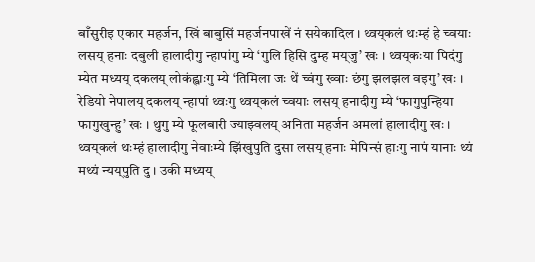बाँसुरीइ एकार महर्जन, खिं बाबुसिं महर्जनपाखें नं सयेकादिल । थ्वय्‌कलं थःम्हं हे च्वयाः लसय्‌ हनाः दबुली हालादीगु न्हापांगु म्ये ‘गुलि हिसि दुम्ह मय्‌जु’ खः । थ्वय्‌कःया पिदंगु म्येत मध्यय्‌ दकलय्‌ लोकंह्वाःगु म्ये ‘तिमिला जः थें च्वंगु ख्वाः छंगु झलझल वइगु’ खः ।
रेडियो नेपालय्‌ दकलय्‌ न्हापां थ्वःगु थ्वय्‌कलं च्वयाः लसय्‌ हनादीगु म्ये ‘फागुपुन्हिया फागुखुन्हु’ खः । थुगु म्ये फूलबारी ज्याझ्वलय्‌ अनिता महर्जन अमलां हालादीगु खः । थ्वय्‌कलं थःम्हं हालादीगु नेवाःम्ये झिंखुपुति दुसा लसय्‌ हनाः मेपिन्सं हाःगु नापं यानाः थ्यं मथ्यं न्यय्‌पुति दु । उकी मध्यय्‌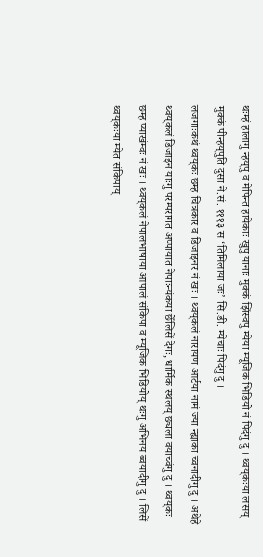थःम्हं हालागु न्हय्‌पु व मेपिन्त हायेकाः खुपु यानाः मुक्कं झिंस्वपु म्येया म्यूजिक भिडियो नं पिदंगु दु । थ्वय्‌कःया लसय्‌ मुक्कं पीन्हय्‌पुति दुसा ने.सं. १११३ स ‘तिमिलाया जः’ सि.डी. म्येचाः पिदंगु दु ।
लजगाःकथं थ्वय्‌कः छम्ह चित्रकार व डिजाइनर नं खः । थ्वय्‌कलं नारायण आर्टया नामं ज्या न्ह्याका च्वनादीगु दु । अथेहे थ्वय्‌कलं डिजाइन याःगु परम्परागत अप्पायात नेपाःन्यंकया छेँलिसें देगः, धार्मिक स्थलय्‌ छ्यला वयाच्वंगु दु । थ्वय्‌कः छम्ह प्याखंम्वः नं खः । थ्वय्‌कलं नेपालभाषाया आपालं संकिपा व म्यूजिक भिडियोय्‌ थःगु अभिनय ब्वयादीगु दु । लिसें थ्वय्‌कःया म्येत संकिपाय्‌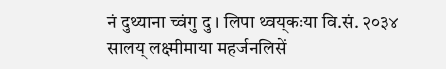नं दुथ्याना च्वंगु दु । लिपा थ्वय्‌कःया वि.सं. २०३४ सालय्‌ लक्ष्मीमाया महर्जनलिसें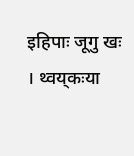इहिपाः जूगु खः । थ्वय्‌कःया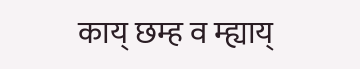काय्‌ छम्ह व म्ह्याय्‌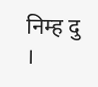निम्ह दु ।